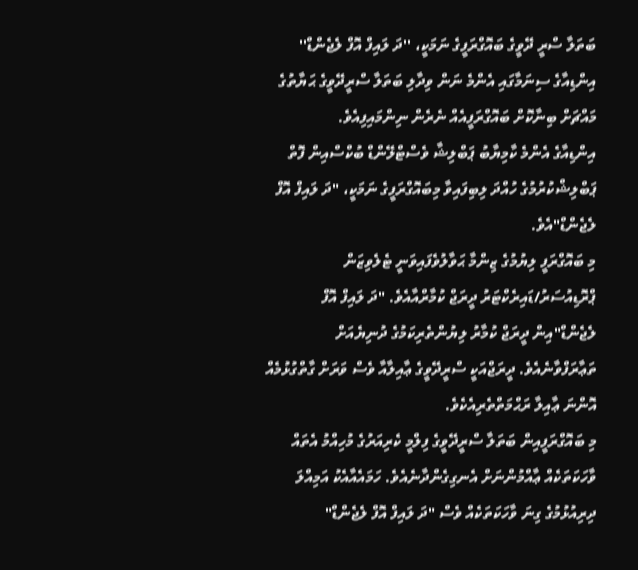ބަތަލާ ސްރީ ދޭވީގެ ބައޮގްރަފީގެ ނަމަކީ، ''ދަ ލައިފް އޮފް ލެޖެންޑް''
އިންޑިއާގެ ސިނަމާގައި އެންމެ ނަން ވިދާލި ބަތަލާ ސްރީދޭވީގެ ޙަޔާތުގެ މައްޗަށް ބިނާކޮށް ބައޮގްރަފީއެއް ނެރެން ނިންމައިފިއެވެ.
އިންޑިއާގެ އެންމެ ކާމިޔާބު ޕަބްލިޝާ ވެސްޓްލޭންޑް ބުކްސްއިން ފޮތް ޕަބްލިޝްކުރުމުގެ ހުއްދަ ލިބިފައިވާ މިބައޮގްރަފީގެ ނަމަކީ، "ދަ ލައިފް އޮފް ލެޖެންޑް"އެވެ.
މި ބައޮގްރަފީ ލިޔުމުގެ ޒިންމާ ޙަވާލުވެފައިވަނީ ޓެލެވިޒަން ޕްރޮޑިއުސަރު/ޑައިރެކްޓަރު ދީރަޖް ކުމާރްއާއެވެ. "ދަ ލައިފް އޮފް ލެޖެންޑް"އިން ދީރަޖް ކުމާރު ލިޔުންތެރިކަމުގެ ދުނިޔެއަށް ތަޢާރަފްވާނެއެވެ. ދީރަޖްއަކީ ސްރީދޭވީގެ ޢާއިލާއާ ވެސް ވަރަށް ގާތްގުޅުމެއް އޮންނަ ޢާއިލާ ރަޙްމަތްތެރިއެކެވެ.
މި ބައޮގްރަފީއިން ބަތަލާ ސްރީދޭވީގެ ފިލްމީ ކެރިއަރުގެ މުހިއްމު އެތައް ވާހަކަތަކެއް ޢާއްމުންނަށް އެނގިގެންދާނެއެވެ. ހަމައެއާއެކު އަމިއްލަ ދިރިއުޅުމުގެ ގިނަ ވާހަކަތަކެއް ވެސް "ދަ ލައިފް އޮފް ލެޖެންޑް"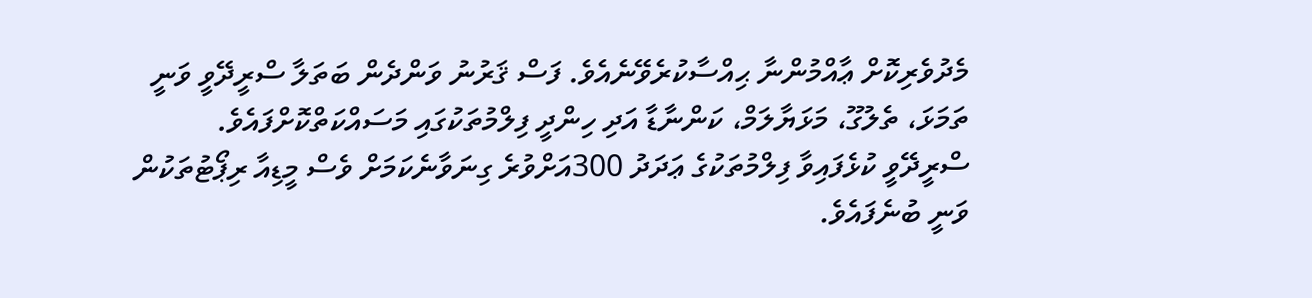މެދުވެރިކޮށް ޢާއްމުންނާ ޙިއްސާކުރެވޭނެއެވެ. ފަސް ޤަރުނު ވަންދެން ބަތަލާ ސްރީދޭވީ ވަނީ ތަމަޅަ، ތެލުގޫ، މަޅަޔާލަމް، ކަންނާޑާ އަދި ހިންދީ ފިލްމުތަކުގައި މަސައްކަތްކޮށްފައެވެ.
ސްރީދޭވީ ކުޅެފައިވާ ފިލްމުތަކުގެ ޢަދަދު 300އަށްވުރެ ގިނަވާނެކަމަށް ވެސް މީޑިއާ ރިޕޯޓުތަކުން ވަނީ ބުނެފައެވެ.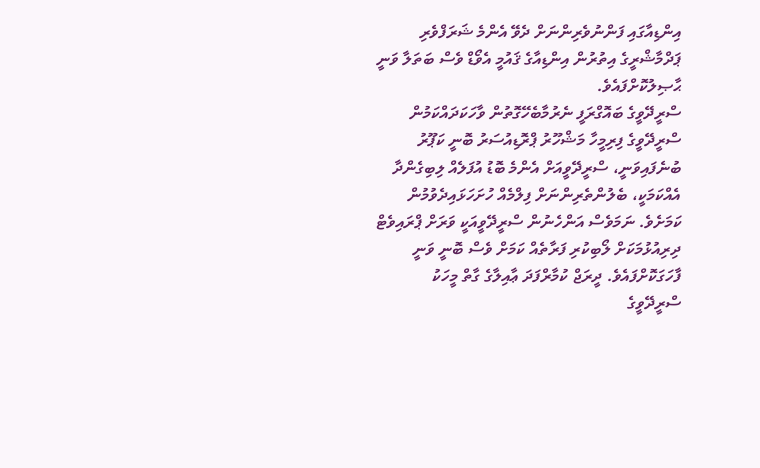އިންޑިއާގައި ފަންނުވެރިންނަށް ދެވޭ އެންމެ ޝަރަފްވެރި ޕަދްމާޝްރީގެ އިތުރުން އިންޑިއާގެ ޤައުމީ އެވޯޑް ވެސް ބަތަލާ ވަނީ ޙާޞިލުކޮށްފައެވެ.
ސްރީދޭވީގެ ބައޮގްރަފީ ނެރުމާބެހޭގޮތުން ވާހަކަދައްކަމުން ސްރީދޭވީގެ ފިރިމީހާ މަޝްހޫރު ޕްރޮޑިއުސަރު ބޮނީ ކަޕޫރު ބުނެފައިވަނީ، ސްރީދޭވީއަށް އެންމެ ބޮޑު އުފަލެއް ލިބިގެންދާ އެއްކަމަކީ، ބެލުންތެރިންނަށް ފިލްމެއް ހުށަހަޅައިދެވުމުން ކަމަށެވެ. ނަމަވެސް އަންހެނުން ސްރީދޭވީއަކީ ވަރަށް ޕްރައިވެޓް ދިރިއުޅުމަކަށް ލޯބިކުރި ފަރާތެއް ކަމަށް ވެސް ބޮނީ ވަނީ ފާހަގަކޮށްފައެވެ. ދީރަޖް ކުމާރްފަދަ ޢާއިލާގެ ގާތް މީހަކު ސްރީދޭވީގެ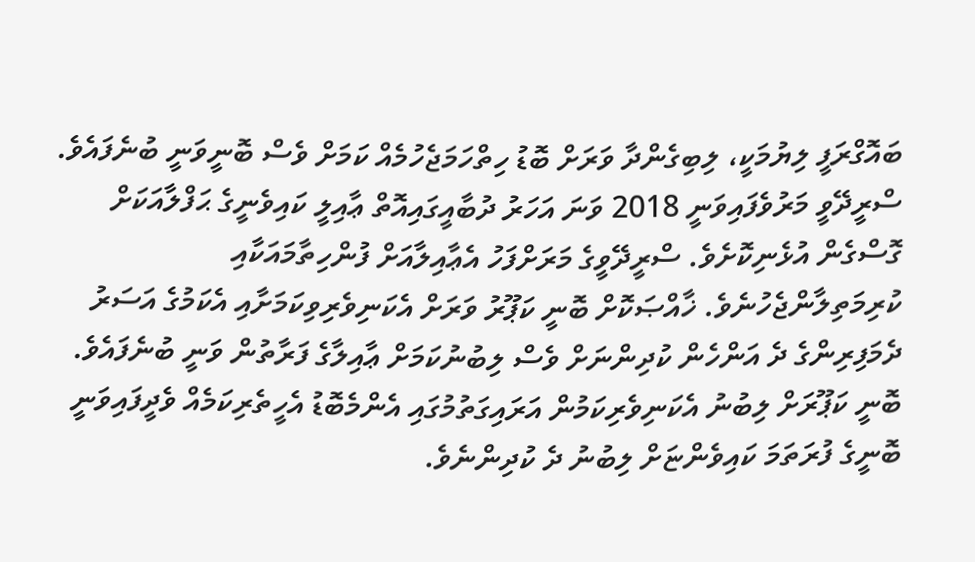ބައޮގްރަފީ ލިޔުމަކީ، ލިބިގެންދާ ވަރަށް ބޮޑު ހިތްހަމަޖެހުމެއް ކަމަށް ވެސް ބޮނީވަނީ ބުނެފައެވެ.
ސްރީދޭވީ މަރުވެފައިވަނީ 2018 ވަނަ އަހަރު ދުބާއީގައިއޮތް ޢާއިލީ ކައިވެނީގެ ޙަފްލާއަކަށް ގޮސްގެން އުޅެނިކޮށެވެ. ސްރީދޭވީގެ މަރަށްފަހު އެޢާއިލާއަށް ފުންހިތާމައަކާއި ކުރިމަތިލާންޖެހުނެވެ. ޚާއްޞަކޮށް ބޮނީ ކަޕޫރު ވަރަށް އެކަނިވެރިވިކަމަށާއި އެކަމުގެ އަސަރު ދެމަފިރިންގެ ދެ އަންހެން ކުދިންނަށް ވެސް ލިބުނުކަމަށް ޢާއިލާގެ ފަރާތުން ވަނީ ބުނެފައެވެ.
ބޮނީ ކަޕޫރަށް ލިބުނު އެކަނިވެރިކަމުން އަރައިގަތުމުގައި އެންމެބޮޑު އެހީތެރިކަމެއް ވެދީފައިވަނީ ބޮނީގެ ފުރަތަމަ ކައިވެންޏަށް ލިބުނު ދެ ކުދިންނެވެ.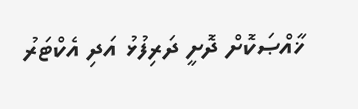ޚާއްޞަކޮށް ދޮށީ ދަރިފުޅު އަދި އެކްޓަރު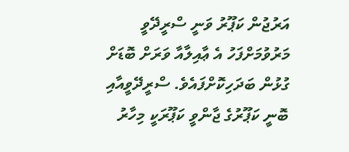އަރުޖުން ކަޕޫރު ވަނީ ސްރީދޭވީ މަރުވުމަށްފަހު އެ ޢާއިލާއާ ވަރަށް ބޮޑަށް ގުޅުން ބަދަހިކޮށްފައެވެ. ސްރީދޭވީއާއި ބޮނީ ކަޕޫރުގެ ޖާންވީ ކަޕޫރަކީ މިހާރު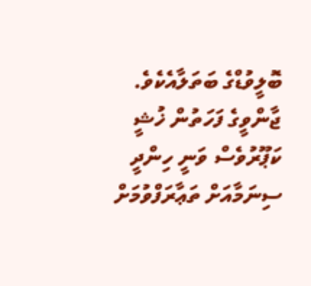ބޮލީވުޑްގެ ބަތަލާއެކެވެ. ޖާންވީގެ ފަހަތުން ޚުޝީ ކަޕޫރުވެސް ވަނީ ހިންދީ ސިނަމާއަށް ތަޢާރަފްވުމަށް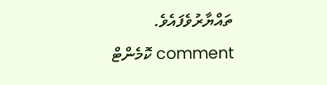ތައްޔާރުވެފައެވެ.
comment ކޮމެންޓް